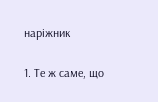наріжник

1. Те ж саме, що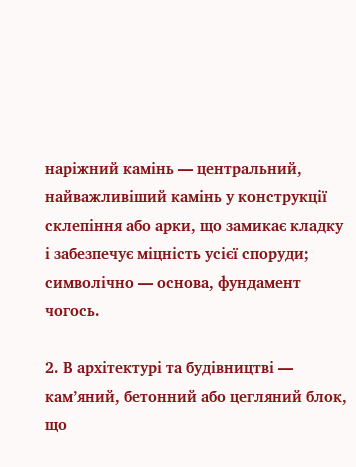наріжний камінь — центральний, найважливіший камінь у конструкції склепіння або арки, що замикає кладку і забезпечує міцність усієї споруди; символічно — основа, фундамент чогось.

2. В архітектурі та будівництві — кам’яний, бетонний або цегляний блок, що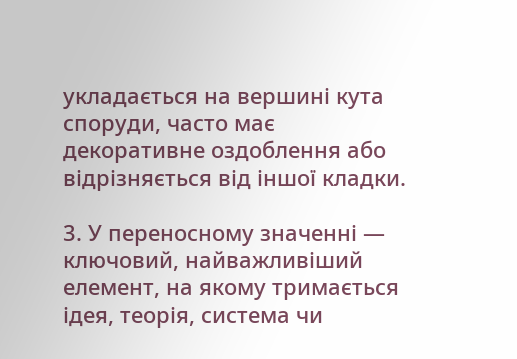укладається на вершині кута споруди, часто має декоративне оздоблення або відрізняється від іншої кладки.

3. У переносному значенні — ключовий, найважливіший елемент, на якому тримається ідея, теорія, система чи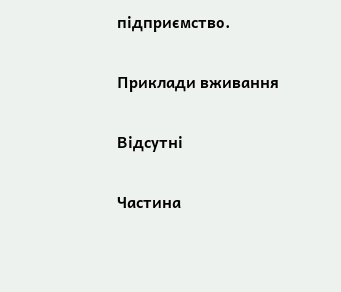підприємство.

Приклади вживання

Відсутні

Частина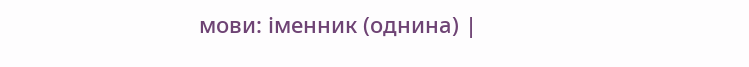мови: іменник (однина) |